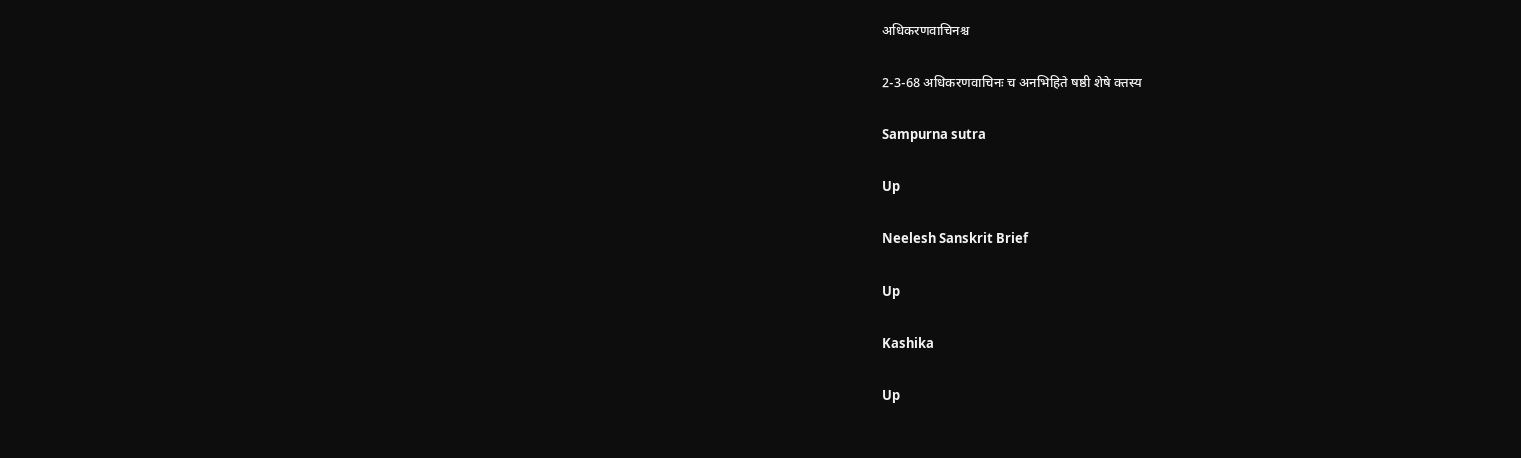अधिकरणवाचिनश्च

2-3-68 अधिकरणवाचिनः च अनभिहिते षष्ठी शेषे क्तस्य

Sampurna sutra

Up

Neelesh Sanskrit Brief

Up

Kashika

Up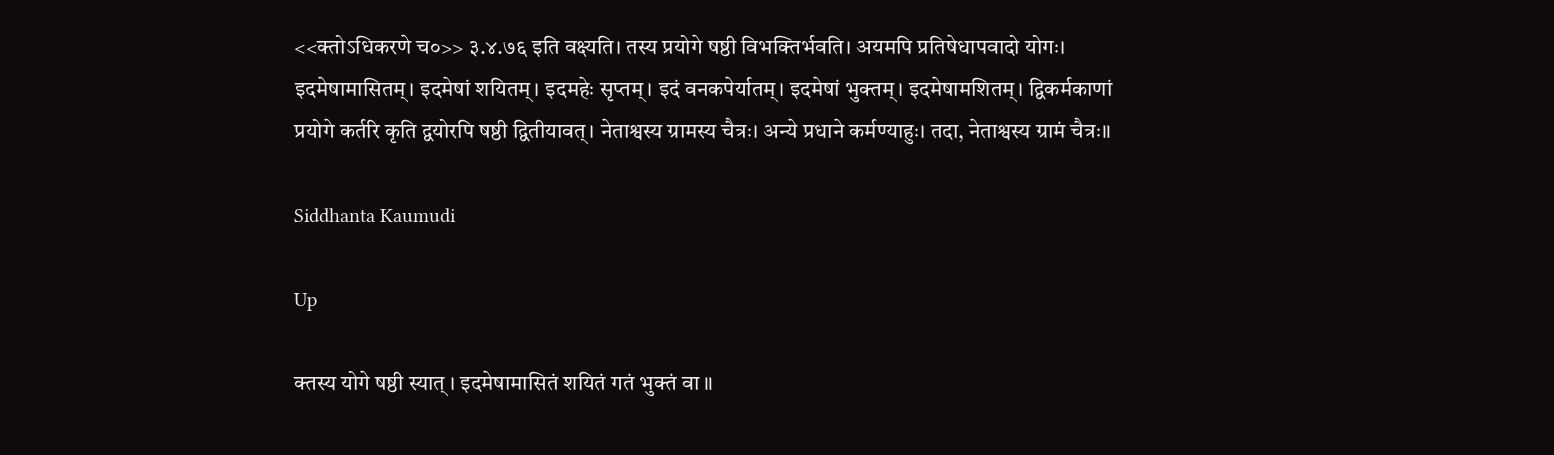<<क्तोऽधिकरणे च०>> ३.४.७६ इति वक्ष्यति। तस्य प्रयोगे षष्ठी विभक्तिर्भवति। अयमपि प्रतिषेधापवादो योगः। इदमेषामासितम्। इदमेषां शयितम्। इदमहेः सृप्तम्। इदं वनकपेर्यातम्। इदमेषां भुक्तम्। इदमेषामशितम्। द्विकर्मकाणां प्रयोगे कर्तरि कृति द्वयोरपि षष्ठी द्वितीयावत्। नेताश्वस्य ग्रामस्य चैत्रः। अन्ये प्रधाने कर्मण्याहुः। तदा, नेताश्वस्य ग्रामं चैत्रः॥

Siddhanta Kaumudi

Up

क्तस्य योगे षष्ठी स्यात् । इदमेषामासितं शयितं गतं भुक्तं वा ॥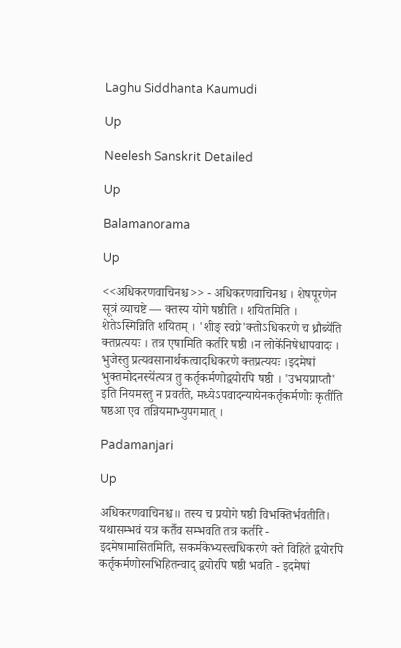Laghu Siddhanta Kaumudi

Up

Neelesh Sanskrit Detailed

Up

Balamanorama

Up

<<अधिकरणवाचिनश्च>> - अधिकरणवाचिनश्च । शेषपूरणेन सूत्रं व्याचष्टे — क्तस्य योगे षष्ठीति । शयितमिति । शेतेऽस्मिन्निति शयितम् । 'शीङ् स्वप्ने'क्तोऽधिकरणे च ध्रौब्ये॑ति क्तप्रत्ययः । तत्र एषामिति कर्तरि षष्ठी ।न लोके॑निषेधापवादः । भुजेस्तु प्रत्यवसानार्थकत्वादधिकरणे क्तप्रत्ययः ।इदमेषां भुक्तमोदनस्ये॑त्यत्र तु कर्तृकर्मणोद्वयोरपि षष्ठी । 'उभयप्राप्तौ' इति नियमस्तु न प्रवर्तते, मध्येऽपवादन्यायेनकर्तृकर्मणोः कृती॑ति षष्ठआ एव तन्नियमाभ्युपगमात् ।

Padamanjari

Up

अधिकरणवाचिनश्च॥ तस्य च प्रयोगे षष्ठी विभक्तिर्भवतीति। यथासम्भवं यत्र कर्तैव सम्भवति तत्र कर्तरि - इदमेषामासितमिति, सकर्मकेभ्यस्त्वधिकरणे क्ते विहिते द्वयोरपि कर्तृकर्मणोरनभिहितन्वाद् द्वयोरपि षष्ठी भवति - इदमेषां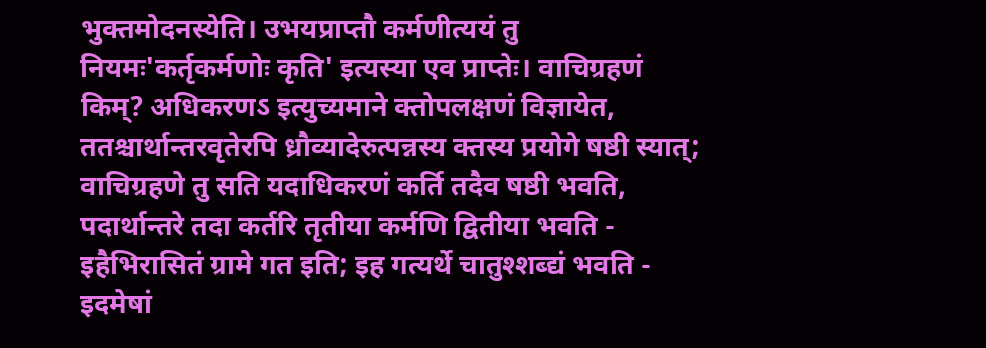भुक्तमोदनस्येति। उभयप्राप्तौ कर्मणीत्ययं तु नियमः'कर्तृकर्मणोः कृति' इत्यस्या एव प्राप्तेः। वाचिग्रहणं किम्? अधिकरणऽ इत्युच्यमाने क्तोपलक्षणं विज्ञायेत, ततश्चार्थान्तरवृतेरपि ध्रौव्यादेरुत्पन्नस्य क्तस्य प्रयोगे षष्ठी स्यात्; वाचिग्रहणे तु सति यदाधिकरणं कर्ति तदैव षष्ठी भवति, पदार्थान्तरे तदा कर्तरि तृतीया कर्मणि द्वितीया भवति - इहैभिरासितं ग्रामे गत इति; इह गत्यर्थे चातुश्शब्द्यं भवति - इदमेषां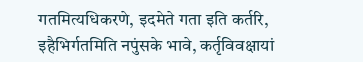गतमित्यधिकरणे, इदमेते गता इति कर्तरि, इहैभिर्गतमिति नपुंसके भावे, कर्तृविवक्षायां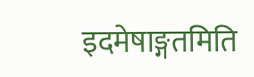इदमेषाङ्गतमिति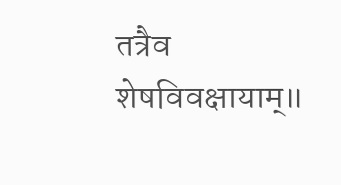तत्रैव शेषविवक्षायाम्॥